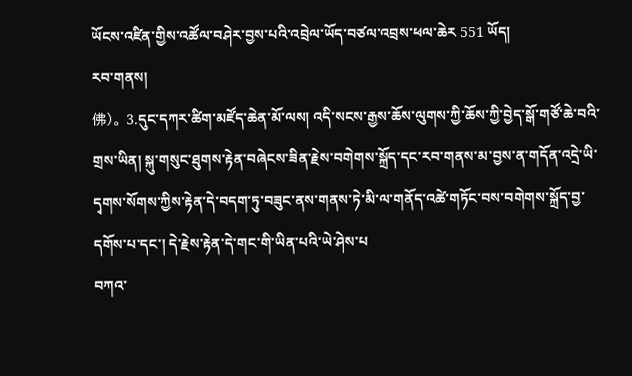ཡོངས་འཛིན་གྱིས་འཚོལ་བཤེར་བྱས་པའི་འབྲེལ་ཡོད་བཙལ་འབྲས་ཕལ་ཆེར 551 ཡོད།
རབ་གནས།
佛)。 3.དུང་དཀར་ཚིག་མཛོད་ཆེན་མོ་ལས། འདི་སངས་རྒྱས་ཆོས་ལུགས་ཀྱི་ཆོས་ཀྱི་བྱེད་སྒོ་གཙོ་ཆེ་བའི་གྲས་ཡིན། སྐུ་གསུང་ཐུགས་རྟེན་བཞེངས་ཟིན་རྗེས་བགེགས་སྐྲོད་དང་རབ་གནས་མ་བྱས་ན་གདོན་འདྲེ་ཡི་དྭགས་སོགས་ཀྱིས་རྟེན་དེ་བདག་ཏུ་བཟུང་ནས་གནས་ཏེ་མི་ལ་གནོད་འཚེ་གཏོང་བས་བགེགས་སྐྲོད་བྱ་དགོས་པ་དང་། དེ་རྗེས་རྟེན་དེ་གང་གི་ཡིན་པའི་ཡེ་ཤེས་པ
བཀའ་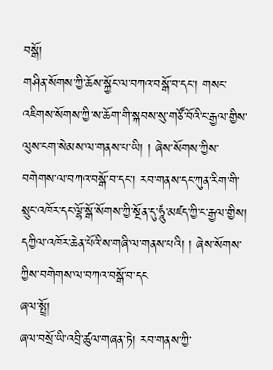བསྒོ།
གཤིན་སོགས་ཀྱི་ཆོས་སྐྱོང་ལ་བཀའ་བསྒོ་བ་དང་། གསང་འཇིགས་སོགས་ཀྱི་ས་ཆོག་གི་སྐབས་སུ་གཙོ་བོའི་ང་རྒྱལ་གྱིས་ལུས་ངག་སེམས་ལ་གནས་པ་ཡི། ། ཞེས་སོགས་ཀྱིས་བགེགས་ལ་བཀའ་བསྒོ་བ་དང་། རབ་གནས་དང་ཀུན་རིག་གི་སྲུང་འཁོར་དང་ལྷོ་སྒོ་སོགས་ཀྱི་སྔོན་དུ་ཧཱུཾ་མཛད་ཀྱི་ང་རྒྱལ་གྱིས། དཀྱིལ་འཁོར་ཆེན་པོའི་ས་གཞི་ལ་གནས་པའི། ། ཞེས་སོགས་ཀྱིས་བགེགས་ལ་བཀའ་བསྒོ་བ་དང
ཞལ་སྤྲོ།
ཞལ་བསྲོ་ཡི་འབྲི་ཚུལ་གཞན་ཏེ། རབ་གནས་ཀྱི་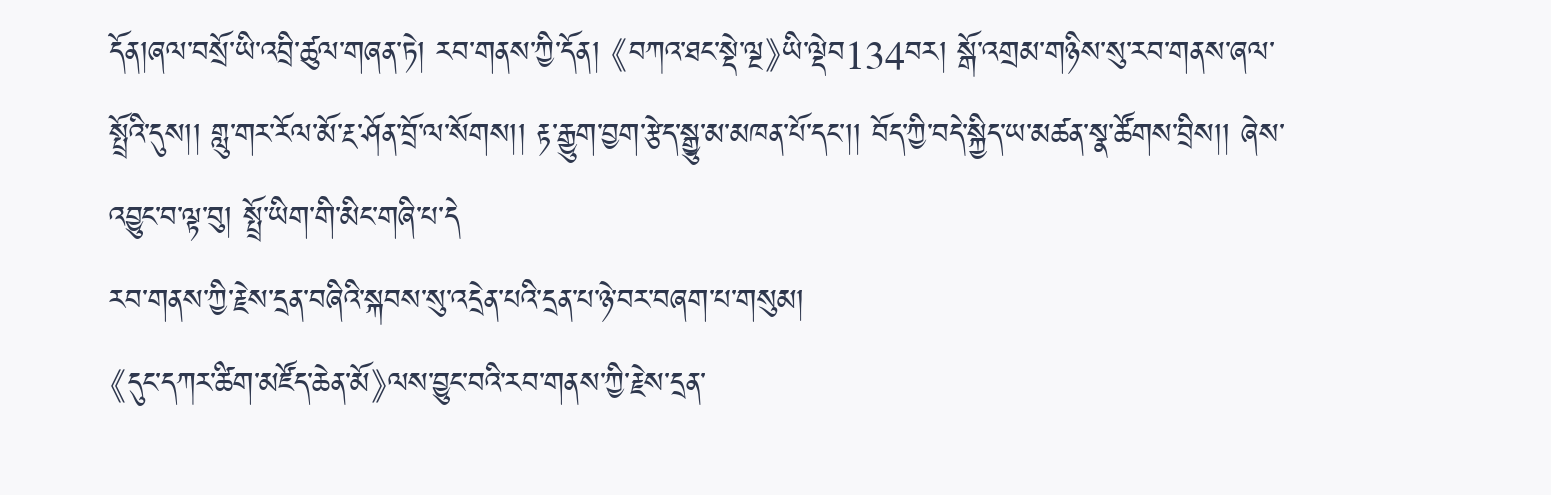དོན།ཞལ་བསྲོ་ཡི་འབྲི་ཚུལ་གཞན་ཏེ། རབ་གནས་ཀྱི་དོན། 《བཀའ་ཐང་སྡེ་ལྔ》ཡི་ལྡེབ134བར། སྒོ་འགྲམ་གཉིས་སུ་རབ་གནས་ཞལ་སྤྲོའི་དུས།། གླུ་གར་རོལ་མོ་རྔ་ཤོན་བྲོ་ལ་སོགས།། རྟ་རྒྱུག་བྱག་རྩེད་སྒྱུ་མ་མཁན་པོ་དང་།། བོད་ཀྱི་བདེ་སྐྱིད་ཡ་མཚན་སྣ་ཚོགས་བྲིས།། ཞེས་འབྱུང་བ་ལྟ་བུ། སྤྲོ་ཡིག་གི་མིང་གཞི་པ་དེ
རབ་གནས་ཀྱི་རྗེས་དྲན་བཞིའི་སྐབས་སུ་འདྲེན་པའི་དྲན་པ་ཉེ་བར་བཞག་པ་གསུམ།
《དུང་དཀར་ཚིག་མཛོད་ཆེན་མོ》ལས་བྱུང་བའི་རབ་གནས་ཀྱི་རྗེས་དྲན་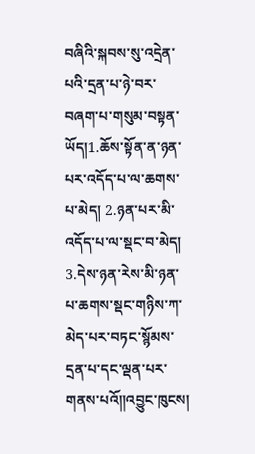བཞིའི་སྐབས་སུ་འདྲེན་པའི་དྲན་པ་ཉེ་བར་བཞག་པ་གསུམ་བསྟན་ཡོད།1.ཆོས་སྟོན་ན་ཉན་པར་འདོད་པ་ལ་ཆགས་པ་མེད། 2.ཉན་པར་མི་འདོད་པ་ལ་སྡང་བ་མེད། 3.དེས་ཉན་རེས་མི་ཉན་པ་ཆགས་སྡང་གཉིས་ཀ་མེད་པར་བཏང་སྙོམས་དྲན་པ་དང་ལྡན་པར་གནས་པའོ༎འབྱུང་ཁུངས།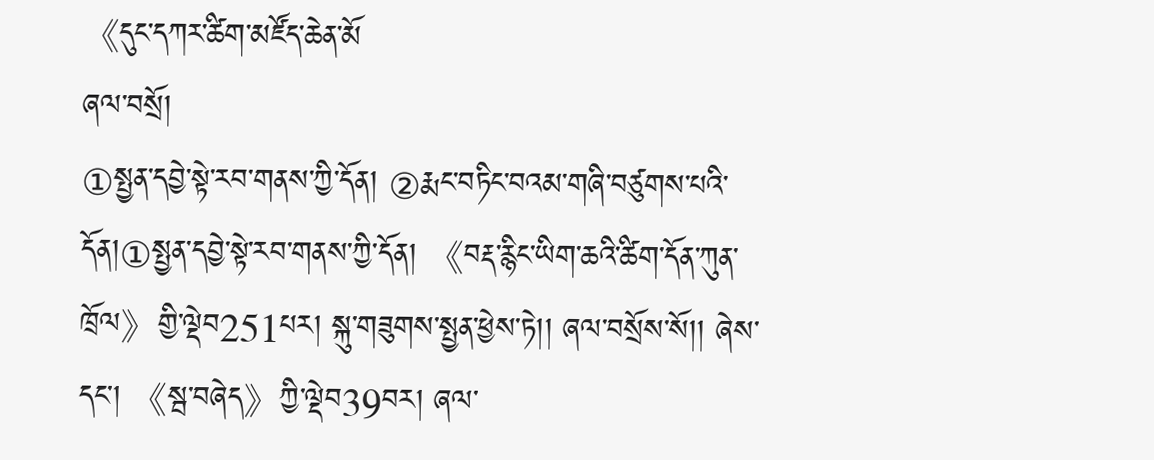《དུང་དཀར་ཚིག་མཛོད་ཆེན་མོ
ཞལ་བསྲོ།
①སྤྱན་དབྱེ་སྟེ་རབ་གནས་ཀྱི་དོན། ②རྨང་བཏིང་བའམ་གཞི་བཙུགས་པའི་དོན།①སྤྱན་དབྱེ་སྟེ་རབ་གནས་ཀྱི་དོན། 《བརྡ་རྙིང་ཡིག་ཆའི་ཚིག་དོན་ཀུན་ཁྲོལ》གྱི་ལྡེབ251པར། སྐུ་གཟུགས་སྤྱན་ཕྱེས་ཏེ།། ཞལ་བསྲོས་སོ།། ཞེས་དང་། 《སྦ་བཞེད》ཀྱི་ལྡེབ39བར། ཞལ་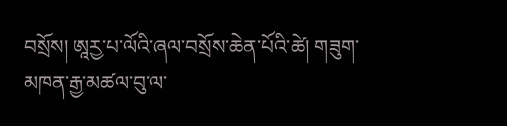བསྲོས། ཨཱརྱ་པ་ལོའི་ཞལ་བསྲོས་ཆེན་པོའི་ཚེ། གཟུག་མཁན་རྒྱ་མཚལ་བུ་ལ་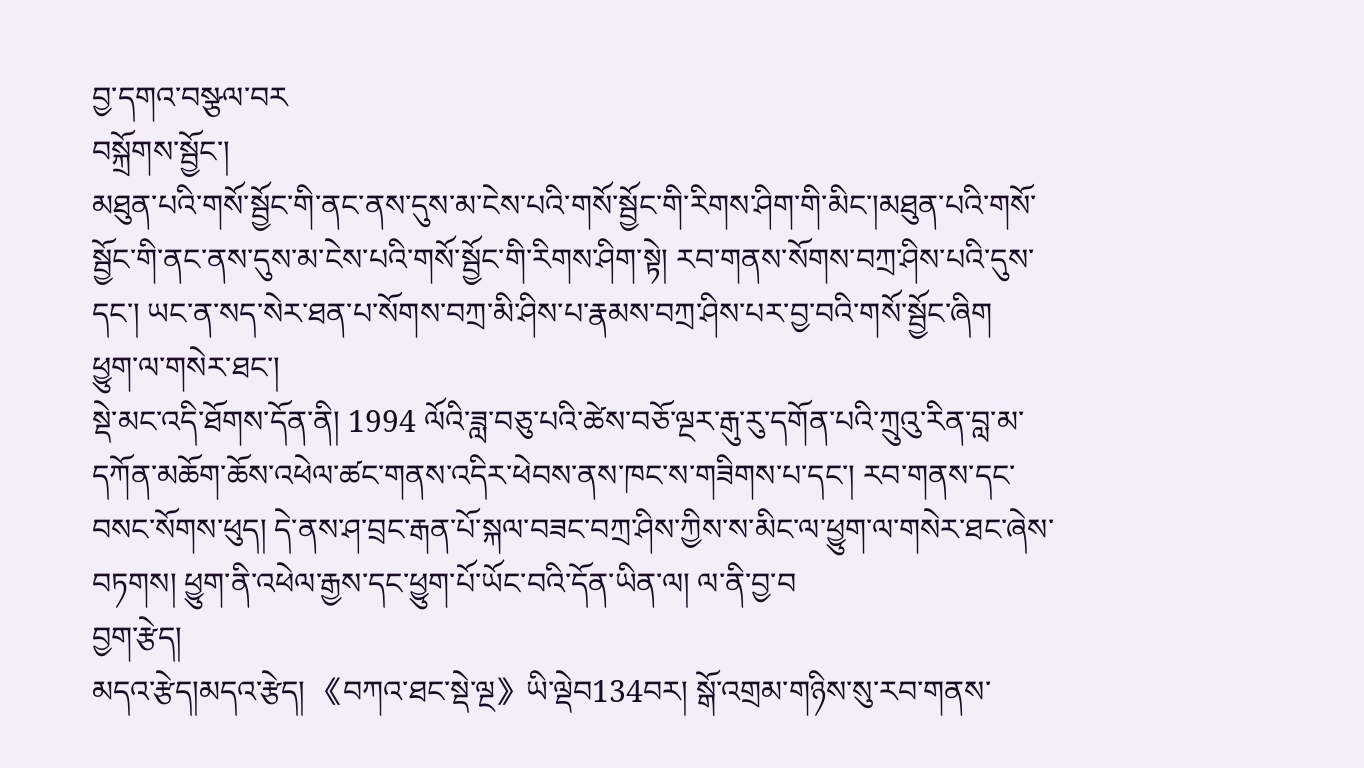བྱ་དགའ་བསྩལ་བར
བསྐྲོགས་སྦྱོང་།
མཐུན་པའི་གསོ་སྦྱོང་གི་ནང་ནས་དུས་མ་ངེས་པའི་གསོ་སྦྱོང་གི་རིགས་ཤིག་གི་མིང་།མཐུན་པའི་གསོ་སྦྱོང་གི་ནང་ནས་དུས་མ་ངེས་པའི་གསོ་སྦྱོང་གི་རིགས་ཤིག་སྟེ། རབ་གནས་སོགས་བཀྲ་ཤིས་པའི་དུས་དང་། ཡང་ན་སད་སེར་ཐན་པ་སོགས་བཀྲ་མི་ཤིས་པ་རྣམས་བཀྲ་ཤིས་པར་བྱ་བའི་གསོ་སྦྱོང་ཞིག
ཕྱུག་ལ་གསེར་ཐང་།
སྡེ་མང་འདི་ཐོགས་དོན་ནི། 1994 ལོའི་ཟླ་བཅུ་པའི་ཚེས་བཅོ་ལྔར་རྒུ་རུ་དགོན་པའི་ཀྲུའུ་རིན་བླ་མ་དཀོན་མཆོག་ཆོས་འཕེལ་ཚང་གནས་འདིར་ཕེབས་ནས་ཁང་ས་གཟིགས་པ་དང་། རབ་གནས་དང་བསང་སོགས་ཕུད། དེ་ནས་ཤ་བྲང་རྒན་པོ་སྐལ་བཟང་བཀྲ་ཤིས་ཀྱིས་ས་མིང་ལ་ཕྱུག་ལ་གསེར་ཐང་ཞེས་བཏགས། ཕྱུག་ནི་འཕེལ་རྒྱས་དང་ཕྱུག་པོ་ཡོང་བའི་དོན་ཡིན་ལ། ལ་ནི་བྱ་བ
བྱག་རྩེད།
མདའ་རྩེད།མདའ་རྩེད། 《བཀའ་ཐང་སྡེ་ལྔ》ཡི་ལྡེབ134བར། སྒོ་འགྲམ་གཉིས་སུ་རབ་གནས་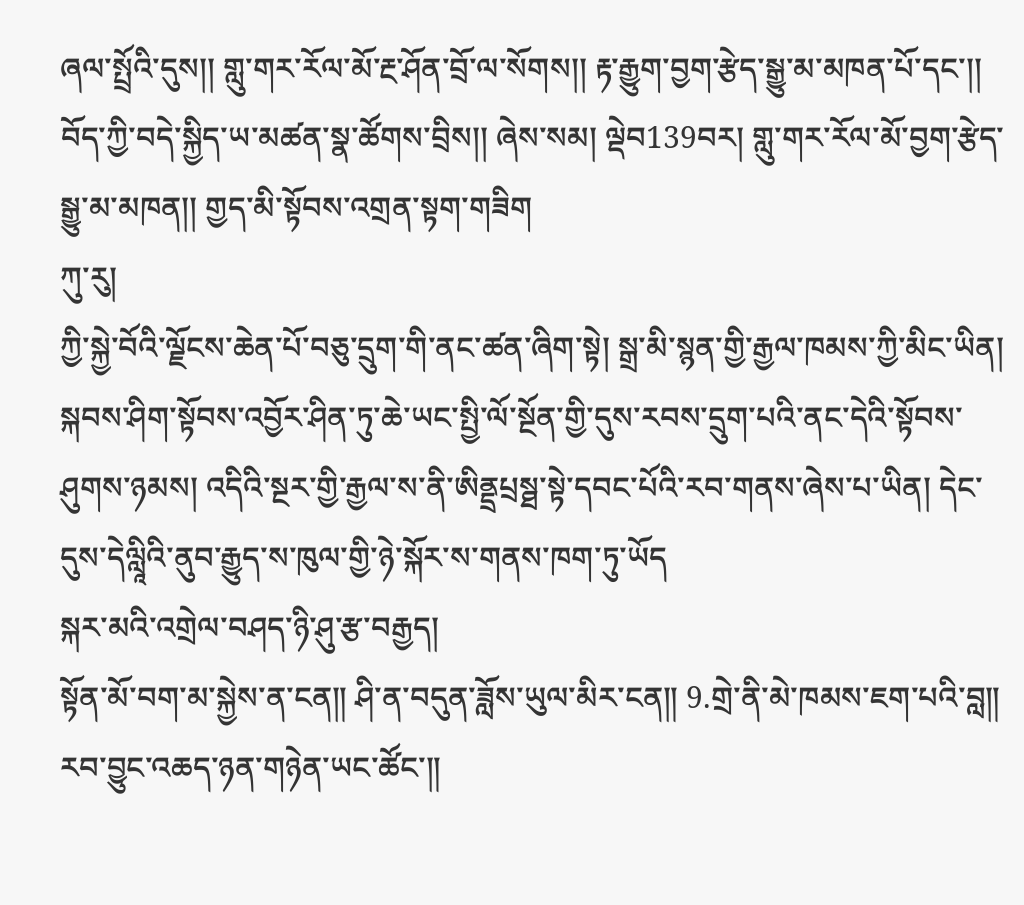ཞལ་སྤྲོའི་དུས།། གླུ་གར་རོལ་མོ་རྔ་ཤོན་བྲོ་ལ་སོགས།། རྟ་རྒྱུག་བྱག་རྩེད་སྒྱུ་མ་མཁན་པོ་དང་།། བོད་ཀྱི་བདེ་སྐྱིད་ཡ་མཚན་སྣ་ཚོགས་བྲིས།། ཞེས་སམ། ལྡེབ139བར། གླུ་གར་རོལ་མོ་བྱག་རྩེད་སྒྱུ་མ་མཁན།། གྱད་མི་སྟོབས་འགྲན་སྟག་གཟིག
ཀུ་རུ།
ཀྱི་སྐྱེ་བོའི་ལྗོངས་ཆེན་པོ་བཅུ་དྲུག་གི་ནང་ཚན་ཞིག་སྟེ། སྒྲ་མི་སྙན་གྱི་རྒྱལ་ཁམས་ཀྱི་མིང་ཡིན། སྐབས་ཤིག་སྟོབས་འབྱོར་ཤིན་ཏུ་ཆེ་ཡང་སྤྱི་ལོ་སྔོན་གྱི་དུས་རབས་དྲུག་པའི་ནང་དེའི་སྟོབས་ཤུགས་ཉམས། འདིའི་སྔར་གྱི་རྒྱལ་ས་ནི་ཨིནྡྲཔྲསྠ་སྟེ་དབང་པོའི་རབ་གནས་ཞེས་པ་ཡིན། དེང་དུས་དེལླཱིའི་ནུབ་རྒྱུད་ས་ཁུལ་གྱི་ཉེ་སྐོར་ས་གནས་ཁག་ཏུ་ཡོད
སྐར་མའི་འགྲེལ་བཤད་ཉི་ཤུ་རྩ་བརྒྱད།
སྟོན་མོ་བག་མ་སྐྱེས་ན་ངན༎ ཤི་ན་བདུན་ཟློས་ཡུལ་མིར་ངན༎ 9.གྲེ་ནི་མེ་ཁམས་ཇག་པའི་བླ༎ རབ་བྱུང་འཆད་ཉན་གཉེན་ཡང་ཚོང་༎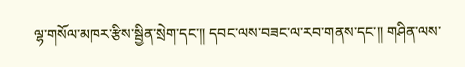ལྷ་གསོལ་མཁར་རྩིས་སྦྱིན་སྲེག་དང་༎ དབང་ལས་བཟང་ལ་རབ་གནས་དང་༎ གཤིན་ལས་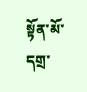སྟོན་མོ་དགྲ་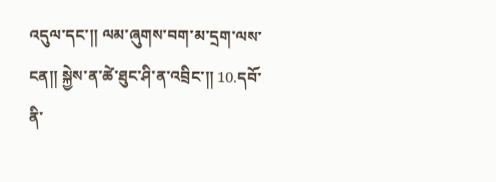འདུལ་དང་༎ ལམ་ཞུགས་བག་མ་དྲག་ལས་ངན༎ སྐྱེས་ན་ཚེ་ཐུང་ཤི་ན་འབྲིང་༎ 10.དབོ་ནི་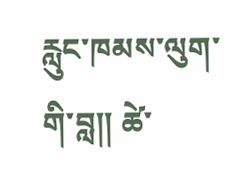རླུང་ཁམས་ལུག་གི་བླ༎ ཚེ་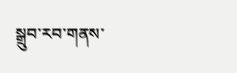སྒྲུབ་རབ་གནས་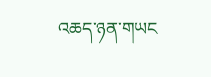འཆད་ཉན་གཡང